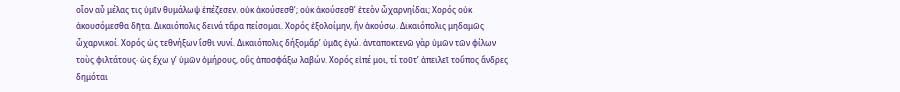οἷον αὖ μέλας τις ὑμῖν θυμάλωψ ἐπέζεσεν. οὐκ ἀκούσεσθʼ; οὐκ ἀκούσεσθʼ ἐτεὸν ὦχαρνηίδαι; Χορός οὐκ ἀκουσόμεσθα δῆτα. Δικαιόπολις δεινά τἄρα πείσομαι. Χορός ἐξολοίμην, ἢν ἀκούσω. Δικαιόπολις μηδαμῶς ὦχαρνικοί. Χορός ὡς τεθνήξων ἴσθι νυνί. Δικαιόπολις δήξομἄρʼ ὑμᾶς ἐγώ. ἀνταποκτενῶ γὰρ ὑμῶν τῶν φίλων τοὺς φιλτάτους· ὡς ἔχω γʼ ὑμῶν ὁμήρους, οὓς ἀποσφάξω λαβών. Χορός εἰπέ μοι, τί τοῦτʼ ἀπειλεῖ τοὔπος ἄνδρες δημόται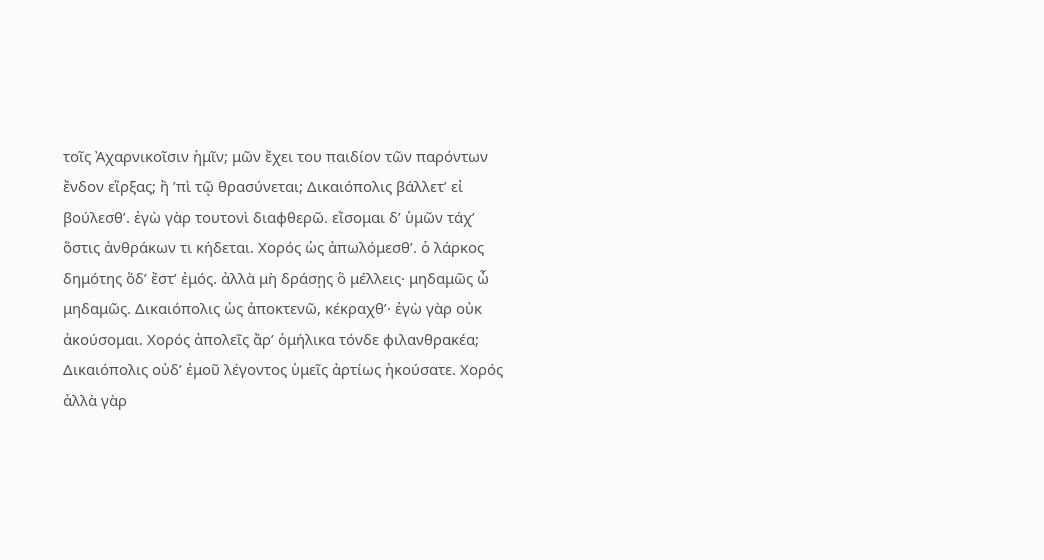τοῖς Ἀχαρνικοῖσιν ἡμῖν; μῶν ἔχει του παιδίον τῶν παρόντων ἔνδον εἵρξας; ἢ ʼπὶ τῷ θρασύνεται; Δικαιόπολις βάλλετʼ εἰ βούλεσθʼ. ἐγὼ γὰρ τουτονὶ διαφθερῶ. εἴσομαι δʼ ὑμῶν τάχʼ ὅστις ἀνθράκων τι κήδεται. Χορός ὡς ἀπωλόμεσθʼ. ὁ λάρκος δημότης ὅδʼ ἔστʼ ἐμός. ἀλλὰ μὴ δράσῃς ὃ μέλλεις· μηδαμῶς ὦ μηδαμῶς. Δικαιόπολις ὡς ἀποκτενῶ, κέκραχθʼ· ἐγὼ γὰρ οὐκ ἀκούσομαι. Χορός ἀπολεῖς ἄρʼ ὁμήλικα τόνδε φιλανθρακέα; Δικαιόπολις οὐδʼ ἐμοῦ λέγοντος ὑμεῖς ἀρτίως ἠκούσατε. Χορός ἀλλὰ γὰρ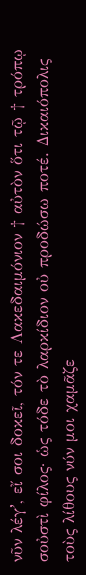νῦν λέγʼ, εἴ σοι δοκεῖ, τόν τε Λακεδαιμόνιον † αὐτὸν ὅτι τῷ † τρόπῳ σοὐστὶ φίλος· ὡς τόδε τὸ λαρκίδιον οὐ προδώσω ποτέ. Δικαιόπολις τοὺς λίθους νύν μοι χαμᾶζε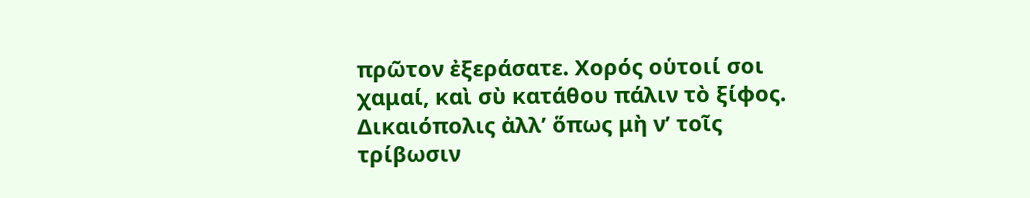πρῶτον ἐξεράσατε. Χορός οὑτοιί σοι χαμαί, καὶ σὺ κατάθου πάλιν τὸ ξίφος. Δικαιόπολις ἀλλʼ ὅπως μὴ νʼ τοῖς τρίβωσιν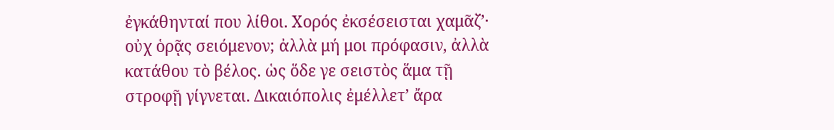ἐγκάθηνταί που λίθοι. Χορός ἐκσέσεισται χαμᾶζʼ· οὐχ ὁρᾷς σειόμενον; ἀλλὰ μή μοι πρόφασιν, ἀλλὰ κατάθου τὸ βέλος. ὡς ὅδε γε σειστὸς ἅμα τῇ στροφῇ γίγνεται. Δικαιόπολις ἐμέλλετʼ ἄρα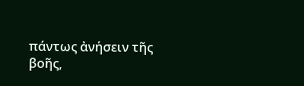πάντως ἀνήσειν τῆς βοῆς,